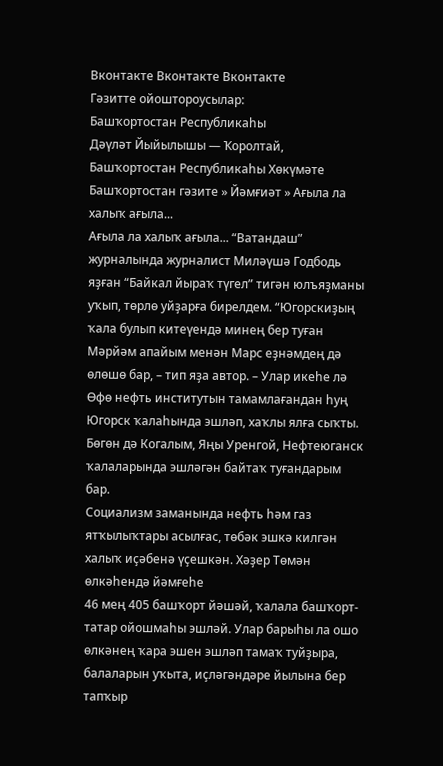Вконтакте Вконтакте Вконтакте
Гәзитте ойоштороусылар:
Башҡортостан Республикаһы
Дәүләт Йыйылышы — Ҡоролтай,
Башҡортостан Республикаһы Хөкүмәте
Башҡортостан гәзите » Йәмғиәт » Ағыла ла халыҡ ағыла...
Ағыла ла халыҡ ағыла... “Ватандаш” журналында журналист Миләүшә Годбодь яҙған “Байкал йыраҡ түгел” тигән юлъяҙманы уҡып, төрлө уйҙарға бирелдем. “Югорскиҙың ҡала булып китеүендә минең бер туған Мәрйәм апайым менән Марс еҙнәмдең дә өлөшө бар, – тип яҙа автор. – Улар икеһе лә Өфө нефть институтын тамамлағандан һуң Югорск ҡалаһында эшләп, хаҡлы ялға сыҡты. Бөгөн дә Когалым, Яңы Уренгой, Нефтеюганск ҡалаларында эшләгән байтаҡ туғандарым бар.
Социализм заманында нефть һәм газ ятҡылыҡтары асылғас, төбәк эшкә килгән халыҡ иҫәбенә үҫешкән. Хәҙер Төмән өлкәһендә йәмғеһе
46 мең 405 башҡорт йәшәй, ҡалала башҡорт-татар ойошмаһы эшләй. Улар барыһы ла ошо өлкәнең ҡара эшен эшләп тамаҡ туйҙыра, балаларын уҡыта, иҫләгәндәре йылына бер тапҡыр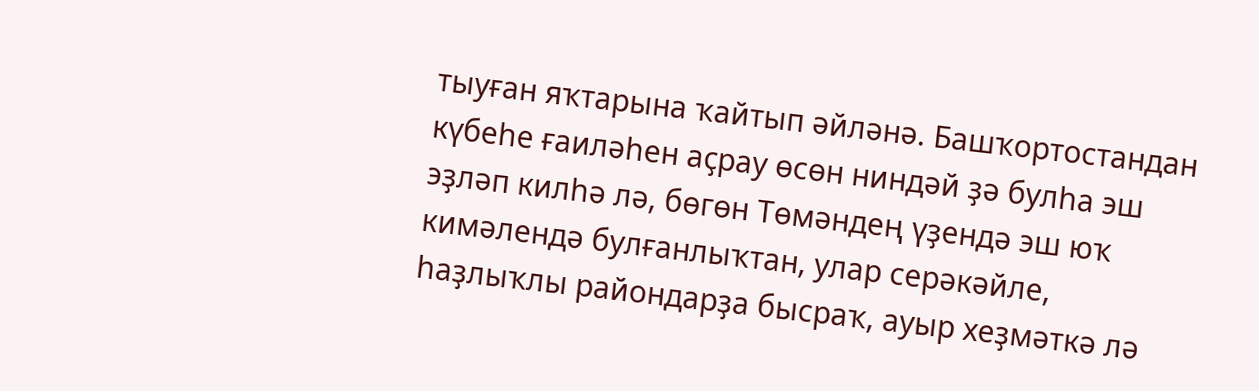тыуған яҡтарына ҡайтып әйләнә. Башҡортостандан күбеһе ғаиләһен аҫрау өсөн ниндәй ҙә булһа эш эҙләп килһә лә, бөгөн Төмәндең үҙендә эш юҡ кимәлендә булғанлыҡтан, улар серәкәйле, һаҙлыҡлы райондарҙа бысраҡ, ауыр хеҙмәткә лә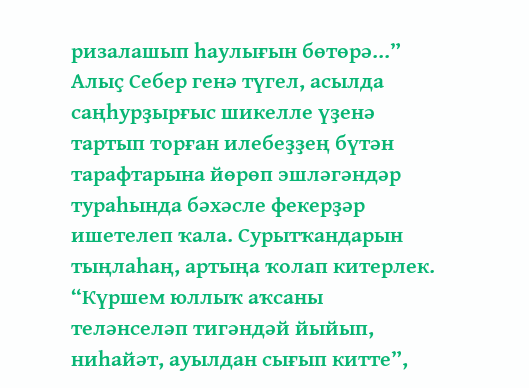ризалашып һаулығын бөтөрә...”
Алыҫ Себер генә түгел, асылда саңһурҙырғыс шикелле үҙенә тартып торған илебеҙҙең бүтән тарафтарына йөрөп эшләгәндәр тураһында бәхәсле фекерҙәр ишетелеп ҡала. Сурытҡандарын тыңлаһаң, артыңа ҡолап китерлек. “Күршем юллыҡ аҡсаны теләнселәп тигәндәй йыйып, ниһайәт, ауылдан сығып китте”,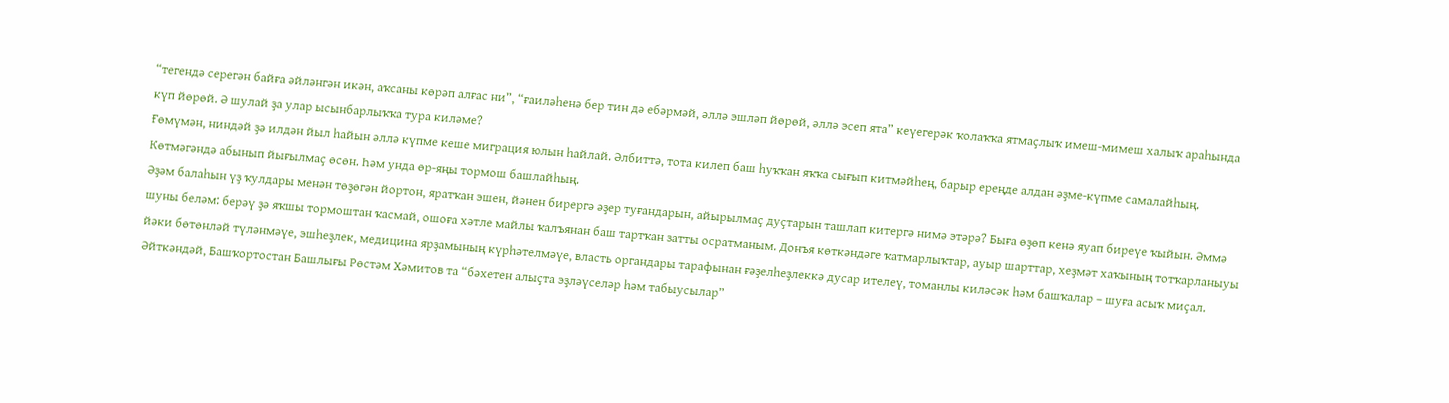“тегендә серегән байға әйләнгән икән, аҡсаны көрәп алғас ни”, “ғаиләһенә бер тин дә ебәрмәй, әллә эшләп йөрөй, әллә эсеп ята” кеүегерәк ҡолаҡҡа ятмаҫлыҡ имеш-мимеш халыҡ араһында күп йөрөй. Ә шулай ҙа улар ысынбарлыҡҡа тура киләме?
Ғөмүмән, ниндәй ҙә илдән йыл һайын әллә күпме кеше миграция юлын һайлай. Әлбиттә, тота килеп баш һуҡҡан яҡҡа сығып китмәйһең, барыр ереңде алдан әҙме-күпме самалайһың. Көтмәгәндә абынып йығылмаҫ өсөн. Һәм унда өр-яңы тормош башлайһың.
Әҙәм балаһын үҙ ҡулдары менән төҙөгән йортон, яратҡан эшен, йәнен бирергә әҙер туғандарын, айырылмаҫ дуҫтарын ташлап китергә нимә этәрә? Быға өҙөп кенә яуап биреүе ҡыйын. Әммә шуны беләм: берәү ҙә яҡшы тормоштан ҡасмай, ошоға хәтле майлы ҡалъянан баш тартҡан затты осратманым. Донъя көткәндәге ҡатмарлыҡтар, ауыр шарттар, хеҙмәт хаҡының тотҡарланыуы йәки бөтөнләй түләнмәүе, эшһеҙлек, медицина ярҙамының күрһәтелмәүе, власть органдары тарафынан ғәҙелһеҙлеккә дусар ителеү, томанлы киләсәк һәм башҡалар – шуға асыҡ миҫал.
Әйткәндәй, Башҡортостан Башлығы Рөстәм Хәмитов та “бәхетен алыҫта эҙләүселәр һәм табыусылар”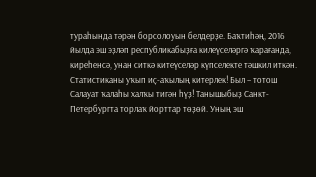тураһында тәрән борсолоуын белдерҙе. Баҡтиһәң, 2016 йылда эш эҙләп республикабыҙға килеүселәргә ҡарағанда, киреһенсә, унан ситкә китеүселәр күпселекте тәшкил иткән.
Статистиканы уҡып иҫ-аҡылың китерлек! Был – тотош Салауат ҡалаһы халҡы тигән һүҙ! Танышыбыҙ Санкт-Петербургта торлаҡ йорттар төҙөй. Уның эш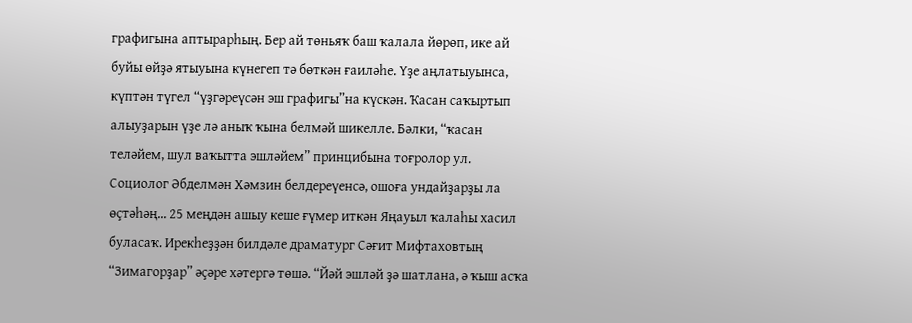графигына аптырарһың. Бер ай төньяҡ баш ҡалала йөрөп, ике ай буйы өйҙә ятыуына күнегеп тә бөткән ғаиләһе. Үҙе аңлатыуынса, күптән түгел “үҙгәреүсән эш графигы”на күскән. Ҡасан саҡыртып алыуҙарын үҙе лә аныҡ ҡына белмәй шикелле. Бәлки, “ҡасан теләйем, шул ваҡытта эшләйем” принцибына тоғролор ул. Социолог Әбделмән Хәмзин белдереүенсә, ошоға ундайҙарҙы ла өҫтәһәң... 25 меңдән ашыу кеше ғүмер иткән Яңауыл ҡалаһы хасил буласаҡ. Ирекһеҙҙән билдәле драматург Сәғит Мифтаховтың “Зимагорҙар” әҫәре хәтергә төшә. “Йәй эшләй ҙә шатлана, ә ҡыш асҡа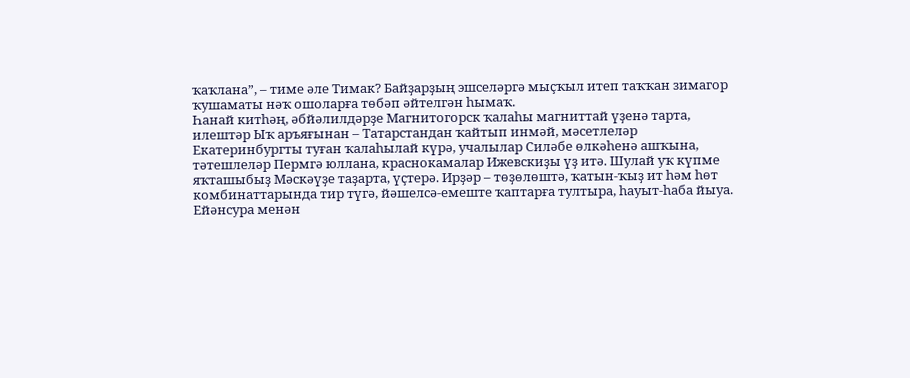ҡаҡлана”, – тиме әле Тимак? Байҙарҙың эшселәргә мыҫҡыл итеп таҡҡан зимагор ҡушаматы нәҡ ошоларға төбәп әйтелгән һымаҡ.
Һанай китһәң, әбйәлилдәрҙе Магнитогорск ҡалаһы магниттай үҙенә тарта, илештәр Ыҡ аръяғынан – Татарстандан ҡайтып инмәй, мәсетлеләр Екатеринбургты туған ҡалаһылай күрә, учалылар Силәбе өлкәһенә ашҡына, тәтешлеләр Пермгә юллана, краснокамалар Ижевскиҙы үҙ итә. Шулай уҡ күпме яҡташыбыҙ Мәскәүҙе таҙарта, үҫтерә. Ирҙәр – төҙөлөштә, ҡатын-ҡыҙ ит һәм һөт комбинаттарында тир түгә, йәшелсә-емеште ҡаптарға тултыра, һауыт-һаба йыуа.
Ейәнсура менән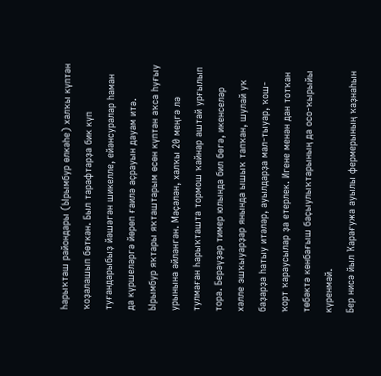Һарыҡташ райондары (Ырымбур өлкәһе) халҡы күптән ҡоҙалашып бөткән. Был тарафтарҙа бик күп туғандарыбыҙ йәшәгән шикелле, ейәнсуралар һаман да күршеләргә йөрөп ғаилә аҫрауын дауам итә. Ырымбур яҡтары яҡташтарым өсөн күптән аҡса һуғыу урынына әйләнгән. Мәҫәлән, халҡы 20 меңгә лә тулмаған Һарыҡташта тормош ҡайнар аштай урғылып тора. Берәүҙәр тимер юлында бил бөгә, икенселәр хәлле эшҡыуарҙар янында ышыҡ тапҡан, шулай уҡ баҙарҙа һатыу итәләр, ауылдарҙа мал-тыуар, ҡош-ҡорт ҡараусылар ҙа етерлек. Игене менән дан тотҡан төбәктә көнбағыш баҫыулыҡтарының да осо-ҡырыйы күренмәй.
Бер нисә йыл Ҡарағужа ауылы фермерының ҡаҙнаһын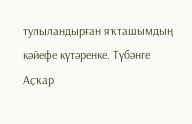тулыландырған яҡташымдың кәйефе күтәренке. Түбәнге Аҫҡар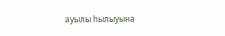ауылы һылыуына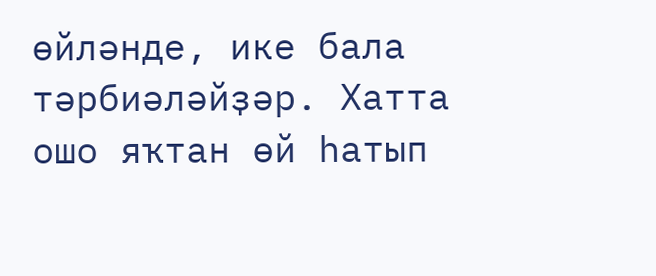өйләнде, ике бала тәрбиәләйҙәр. Хатта ошо яҡтан өй һатып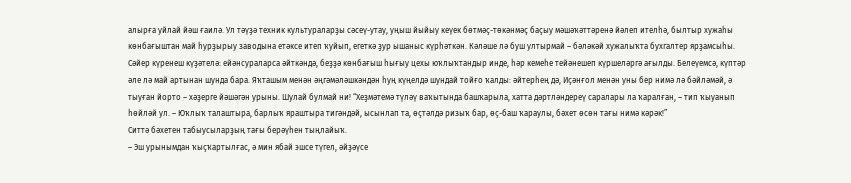алырға уйлай йәш ғаилә. Ул тәүҙә техник культураларҙы сәсеү-утау, уңыш йыйыу кеүек бөтмәҫ-төкәнмәҫ баҫыу мәшәҡәттәренә йәлеп ителһә, былтыр хужаһы көнбағыштан май һурҙырыу заводына етәксе итеп ҡуйып, егеткә ҙур ышаныс күрһәткән. Кәләше лә буш ултырмай – бәләкәй хужалыҡта бухгалтер ярҙамсыһы.
Сәйер күренеш күҙәтелә: ейәнсураларса әйткәндә, беҙҙә көнбағыш һығыу цехы юҡлыҡтандыр инде, һәр кемеһе тейәнешеп күршеләргә ағылды. Белеүемсә, күптәр әле лә май артынан шунда бара. Яҡташым менән әңгәмәләшкәндән һуң күңелдә шундай тойғо ҡалды: әйтерһең дә, Иҫәнғол менән уны бер нимә лә бәйләмәй, ә тыуған йорто – хәҙерге йәшәгән урыны. Шулай булмай ни! “Хеҙмәтемә түләү ваҡытында башҡарыла, хатта дәртләндереү саралары ла ҡаралған, – тип ҡыуанып һөйләй ул. – Юҡлыҡ талаштыра, барлыҡ яраштыра тигәндәй, ысынлап та, өҫтәлдә ризыҡ бар, өҫ-баш ҡараулы, бәхет өсөн тағы нимә кәрәк!”
Ситтә бәхетен табыусыларҙың тағы берәүһен тыңлайыҡ.
– Эш урынымдан ҡыҫҡартылғас, ә мин ябай эшсе түгел, әйҙәүсе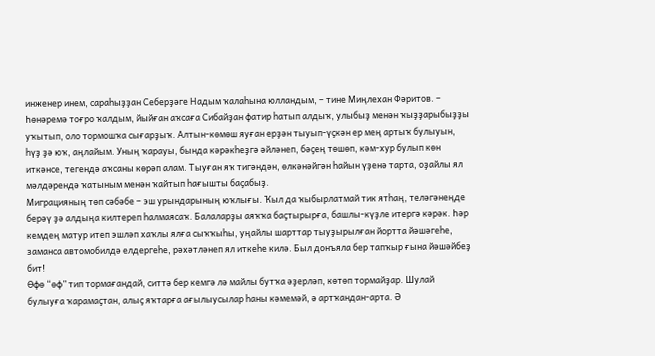инженер инем, сараһыҙҙан Себерҙәге Надым ҡалаһына юлландым, – тине Миңлехан Фәритов. – Һөнәремә тоғро ҡалдым, йыйған аҡсаға Сибайҙан фатир һатып алдыҡ, улыбыҙ менән ҡыҙҙарыбыҙҙы уҡытып, оло тормошҡа сығарҙыҡ. Алтын-көмөш яуған ерҙән тыуып-үҫкән ер мең артыҡ булыуын, һүҙ ҙә юҡ, аңлайым. Уның ҡарауы, бында кәрәкһеҙгә әйләнеп, бәҫең төшөп, кәм-хур булып көн иткәнсе, тегендә аҡсаны көрәп алам. Тыуған яҡ тигәндән, өлкәнәйгән һайын үҙенә тарта, оҙайлы ял мәлдәрендә ҡатыным менән ҡайтып һағышты баҫабыҙ.
Миграцияның төп сәбәбе – эш урындарының юҡлығы. Ҡыл да ҡыбырлатмай тик ятһаң, теләгәнеңде берәү ҙә алдыңа килтереп һалмаясаҡ. Балаларҙы аяҡҡа баҫтырырға, башлы-күҙле итергә кәрәк. Һәр кемдең матур итеп эшләп хаҡлы ялға сыҡҡыһы, уңайлы шарттар тыуҙырылған йортта йәшәгеһе, заманса автомобилдә елдергеһе, рәхәтләнеп ял иткеһе килә. Был донъяла бер тапҡыр ғына йәшәйбеҙ бит!
Өфө “өф” тип тормағандай, ситтә бер кемгә лә майлы бутҡа әҙерләп, көтөп тормайҙар. Шулай булыуға ҡарамаҫтан, алыҫ яҡтарға ағылыусылар һаны кәмемәй, ә артҡандан-арта. Ә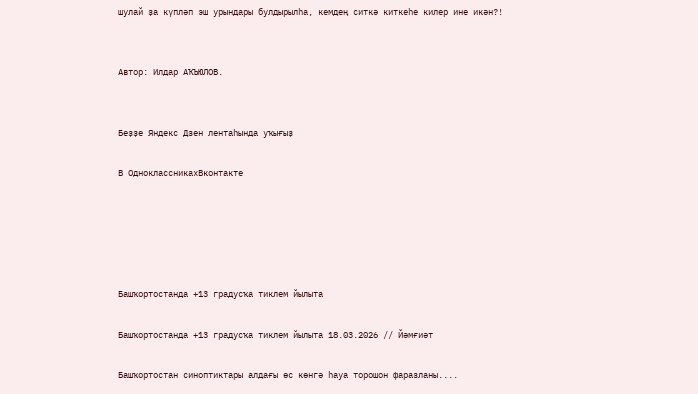шулай ҙа күпләп эш урындары булдырылһа, кемдең ситкә киткеһе килер ине икән?!


Автор: Илдар АҠЪЮЛОВ.


Беҙҙе Яндекс Дзен лентаһында уҡығыҙ

В ОдноклассникахВконтакте





Башҡортостанда +13 градусҡа тиклем йылыта

Башҡортостанда +13 градусҡа тиклем йылыта 18.03.2026 // Йәмғиәт

Башҡортостан синоптиктары алдағы өс көнгә һауа торошон фаразланы....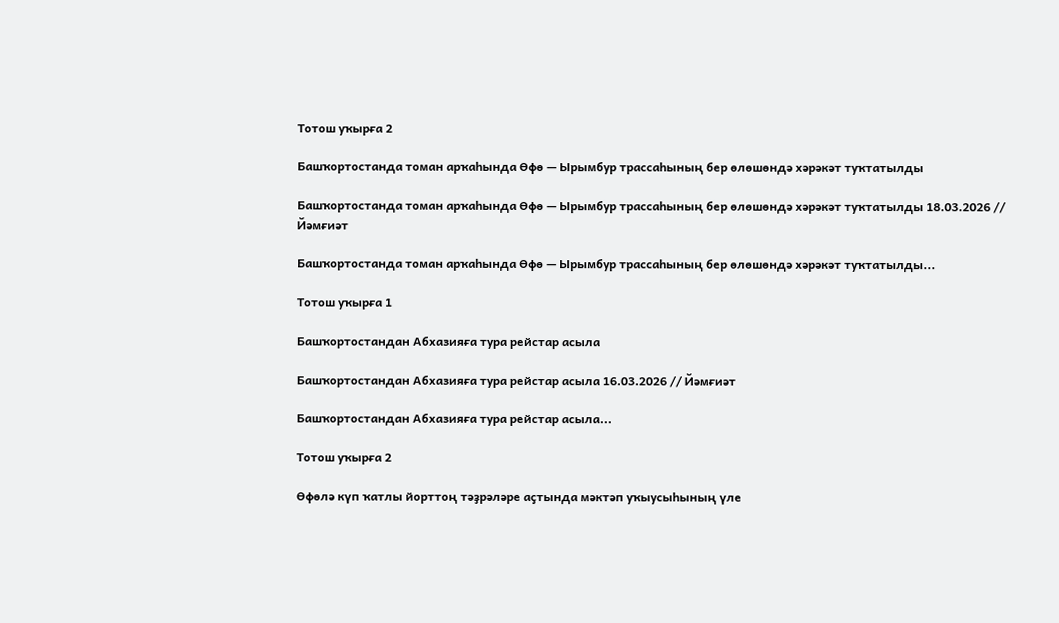Тотош уҡырға 2

Башҡортостанда томан арҡаһында Өфө — Ырымбур трассаһының бер өлөшөндә хәрәкәт туҡтатылды

Башҡортостанда томан арҡаһында Өфө — Ырымбур трассаһының бер өлөшөндә хәрәкәт туҡтатылды 18.03.2026 // Йәмғиәт

Башҡортостанда томан арҡаһында Өфө — Ырымбур трассаһының бер өлөшөндә хәрәкәт туҡтатылды...

Тотош уҡырға 1

Башҡортостандан Абхазияға тура рейстар асыла

Башҡортостандан Абхазияға тура рейстар асыла 16.03.2026 // Йәмғиәт

Башҡортостандан Абхазияға тура рейстар асыла...

Тотош уҡырға 2

Өфөлә күп ҡатлы йорттоң тәҙрәләре аҫтында мәктәп уҡыусыһының үле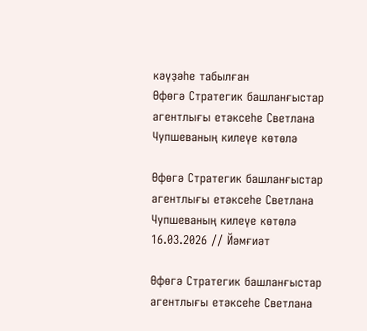кәүҙәһе табылған
Өфөгә Стратегик башланғыстар агентлығы етәксеһе Светлана Чупшеваның килеүе көтөлә

Өфөгә Стратегик башланғыстар агентлығы етәксеһе Светлана Чупшеваның килеүе көтөлә 16.03.2026 // Йәмғиәт

Өфөгә Стратегик башланғыстар агентлығы етәксеһе Светлана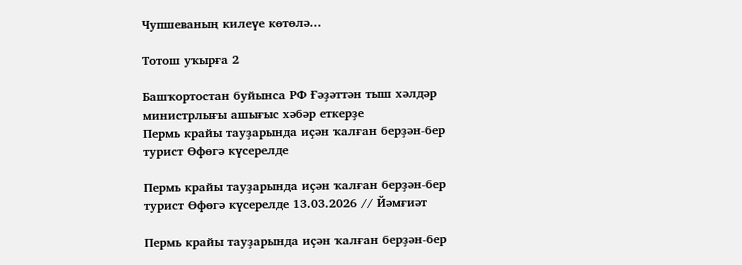Чупшеваның килеүе көтөлә...

Тотош уҡырға 2

Башҡортостан буйынса РФ Ғәҙәттән тыш хәлдәр министрлығы ашығыс хәбәр еткерҙе
Пермь крайы тауҙарында иҫән ҡалған берҙән-бер турист Өфөгә күсерелде

Пермь крайы тауҙарында иҫән ҡалған берҙән-бер турист Өфөгә күсерелде 13.03.2026 // Йәмғиәт

Пермь крайы тауҙарында иҫән ҡалған берҙән-бер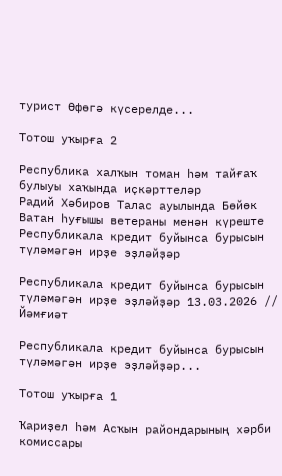турист Өфөгә күсерелде...

Тотош уҡырға 2

Республика халҡын томан һәм тайғаҡ булыуы хаҡында иҫкәрттеләр
Радий Хәбиров Талас ауылында Бөйөк Ватан һуғышы ветераны менән күреште
Республикала кредит буйынса бурысын түләмәгән ирҙе эҙләйҙәр

Республикала кредит буйынса бурысын түләмәгән ирҙе эҙләйҙәр 13.03.2026 // Йәмғиәт

Республикала кредит буйынса бурысын түләмәгән ирҙе эҙләйҙәр...

Тотош уҡырға 1

Ҡариҙел һәм Асҡын райондарының хәрби комиссары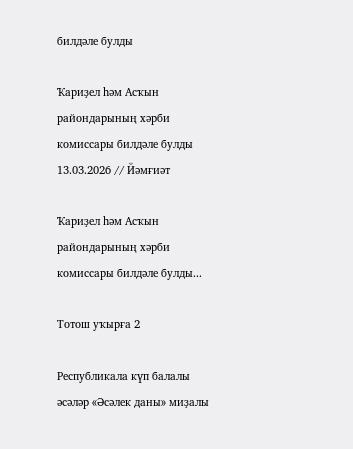билдәле булды

Ҡариҙел һәм Асҡын райондарының хәрби комиссары билдәле булды 13.03.2026 // Йәмғиәт

Ҡариҙел һәм Асҡын райондарының хәрби комиссары билдәле булды...

Тотош уҡырға 2

Республикала күп балалы әсәләр «Әсәлек даны» миҙалы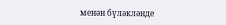менән бүләкләнде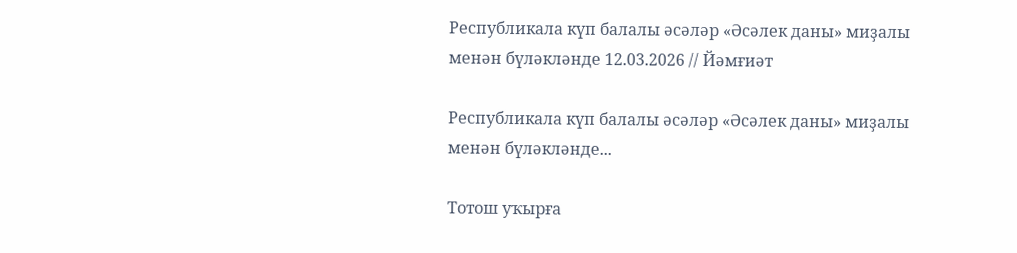Республикала күп балалы әсәләр «Әсәлек даны» миҙалы менән бүләкләнде 12.03.2026 // Йәмғиәт

Республикала күп балалы әсәләр «Әсәлек даны» миҙалы менән бүләкләнде...

Тотош уҡырға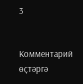3


Комментарий өҫтәргә